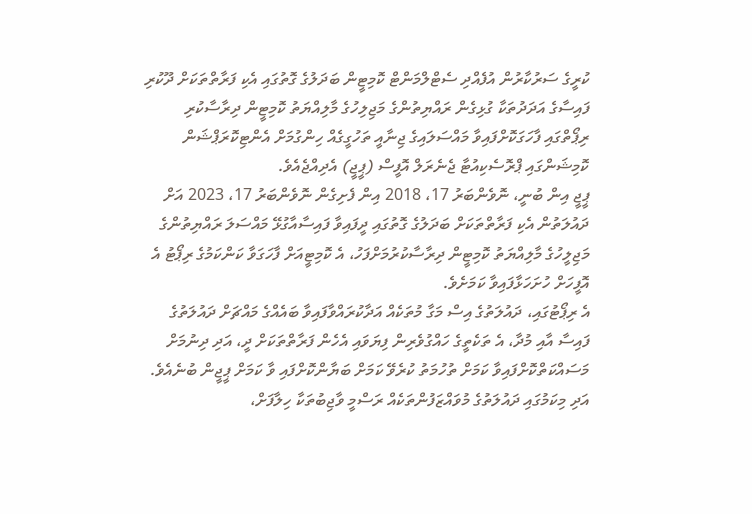ކުރީގެ ސަރުކާރުން އުފެއްދި ސެޓްލްމަންޓް ކޮމިޓީން ބަދަލުގެ ގޮތުގައި އެކި ފަރާތްތަކަށް ދޫކުރި ފައިސާގެ އަދަދުތަކާ ގުޅިގެން ރައްޔިތުންގެ މަޖިލިހުގެ މާލިއްޔަތު ކޮމިޓީން ދިރާސާކުރި ރިޕޯތްގައި ފާހަގަކޮށްފައިވާ މައްސަލައިގެ ޖިނާއީ ތަހުގީގެއް ހިންގުމަށް އެންޓިކޮރަޕްޝަން ކޮމިޝަންގައި ޕްރޮސެކިއުޓާ ޖެނެރަލް އޮފީސް (ޕީޖީ) އެދިއްޖެއެވެ.
ޕީޖީ އިން ބުނީ، ނޮވެންބަރު 17، 2018 އިން ފެށިގެން ނޮވެންބަރު 17، 2023 އަށް ދައުލަތުން އެކި ފަރާތްތަކަށް ބަދަލުގެ ގޮތުގައި ދީފައިވާ ފައިސާއާގުޅޭ މައްސަލަ ރައްޔިތުންގެ މަޖިލީހުގެ މާލިއްޔަތު ކޮމިޓީން ދިރާސާކުރުމަށްފަހު، އެ ކޮމިޓީއަށް ފާހަގަވާ ކަންކަމުގެ ރިޕޯޓު އެ އޮފީހަށް ހުށަހަޅާފައިވާ ކަމަށެވެ.
އެ ރިޕޯޓުގައި، ދައުލަތުގެ އިސް މަގާ މުތަކެއް އަދާކުރައްވާފައިވާ ބައެއްގެ މައްޗަށް ދައުލަތުގެ ފައިސާ އާއި މުދާ، އެ ތަކެތީގެ ހައްގުވެރިން ފިޔަވައި އެހެން ފަރާތްތަކަށް ދީ، އަދި ދިނުމަށް މަސައްކަތްކޮށްފައިވާ ކަމަށް ތުހުމަތު ކުރެވޭ ކަމަށް ބަޔާންކޮށްފައި ވާ ކަމަށް ޕީޖީން ބުނެއެވެ. އަދި މިކަމުގައި ދައުލަތުގެ މުވައްޒަފުންތަކެއް ރަސްމީ ވާޖިބުތަކާ ހިލާފަށް،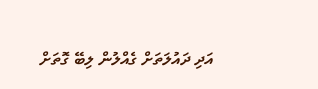އަދި ދައުލަތަށް ގެއްލުން ލިބޭ ގޮތަށް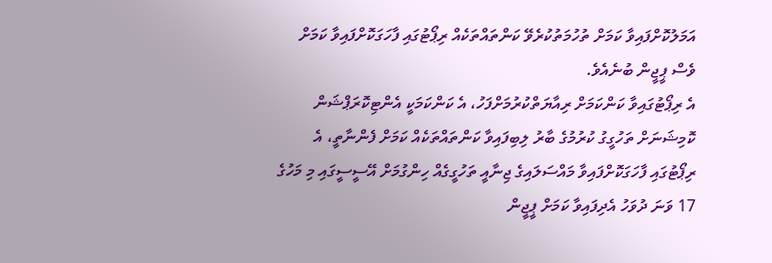އަމަލުކޮށްފައިވާ ކަމަށް ތުހުމަތުކުރެވޭ ކަންތައްތަކެއް ރިޕޯޓުގައި ފާހަގަކޮށްފައިވާ ކަމަށް ވެސް ޕީޖީން ބުނެއެވެ.
އެ ރިޕޯޓުގައިވާ ކަންކަމަށް ރިއާޔަތްކުރުމަށްފަހު، އެ ކަންކަމަކީ އެންޓިކޮރަޕްޝަން ކޮމިޝަނަށް ތަހުގީގު ކުރުމުގެ ބާރު ލިބިފައިވާ ކަންތައްތަކެއް ކަމަށް ފެންނާތީ، އެ ރިޕޯޓުގައި ފާހަގަކޮށްފައިވާ މައްސަލައިގެ ޖިނާއީ ތަހުގީގެއް ހިންގުމަށް އޭސީސީގައި މި މަހުގެ 17 ވަނަ ދުވަހު އެދިފައިވާ ކަމަށް ޕީޖީން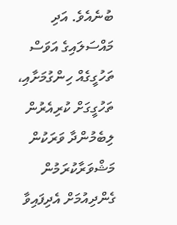ބުނެއެވެ. އަދި މައްސަލައިގެ އަވަސް ތަހުގީގެއް ހިންގުމަށާއި، ތަހުގީގަށް ކުރިއެރުން ލިބެމުންދާ ވަރަކުން މަޝްވަރާކުރަމުން ގެންދިއުމަށް އެދިފައިވާ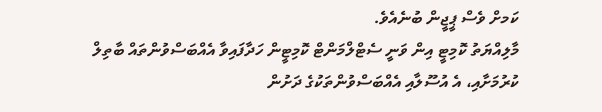ކަމށް ވެސް ޕީޖީން ބުނެއެވެ.
މާލިއްޔަތު ކޮމިޓީ އިން ވަނީ ސެޓްލްމަންޓް ކޮމިޓީން ހަދާފައިވާ އެއްބަސްވުންތައް ބާތިލް ކުރުމަށާއި، އެ އުސޫލާއި އެއްބަސްވުންތަކުގެ ދަށުން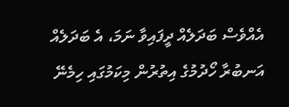އެއްވެސް ބަދަލެއް ދީފައިވާ ނަމަ، އެ ބަދަލެއް އަނބުރާ ހޯދުމުގެ އިތުރުން މިކަމުގައި ހިމެނޭ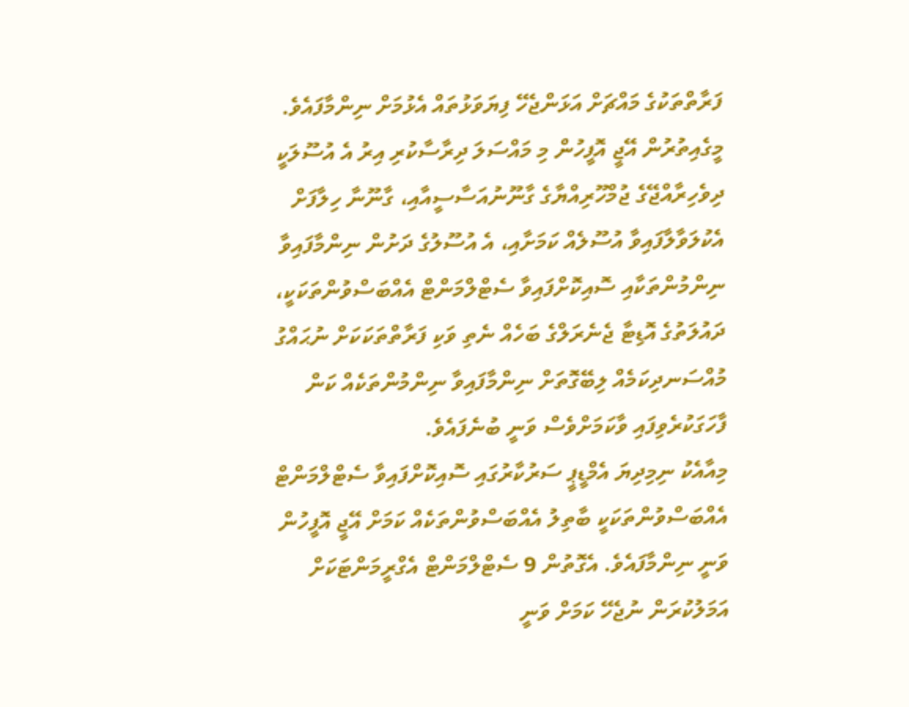ފަރާތްތަކުގެ މައްޗަށް އަޅަންޖެހޭ ފިޔަވަޅުތައް އެޅުމަށް ނިންމާފައެވެ.
މީގެއިތުރުން އޭޖީ އޮފީހުން މި މައްސަލަ ދިރާސާކުރި އިރު އެ އުސޫލަކީ ދިވެހިރާއްޖޭގެ ޖުމްހޫރިއްޔާގެ ގާނޫނުއަސާސީއާއި، ގާނޫނާ ހިލާފަށް އެކުލަވާލާފައިވާ އުސޫލެއް ކަމަށާއި، އެ އުސޫލުގެ ދަށުން ނިންމާފައިވާ ނިންމުންތަކާއި ސޮއިކޮށްފައިވާ ސެޓްލްމަންޓް އެއްބަސްވުންތަކަކީ، ދައުލަތުގެ އޮޑިޓާ ޖެނެރަލްގެ ބަހެއް ނެތި ވަކި ފަރާތްތަކަކަށް ނުޙައްގު މުއްސަނދިކަމެއް ލިބޭގޮތަށް ނިންމާފައިވާ ނިންމުންތަކެއް ކަން ފާހަގަކުރެވިފައި ވާކަމަށްވެސް ވަނީ ބުނެފައެވެ.
މިއާއެކު ނިމިދިޔަ އެމްޑީޕީ ސަރުކާރުގައި ސޮއިކޮށްފައިވާ ސެޓްލްމަންޓް އެއްބަސްވުންތަކަކީ ބާތިލު އެއްބަސްވުންތަކެއް ކަމަށް އޭޖީ އޮފީހުން ވަނީ ނިންމާފައެވެ. އެގޮތުން 9 ސެޓްލްމަންޓް އެގްރީމަންޓަކަށް އަމަލުކުރަން ނުޖެހޭ ކަމަށް ވަނީ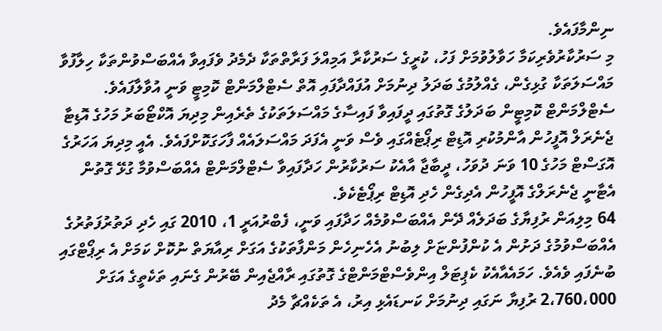ނިންމާފައެވެ.
މި ސަރުކާރުވެރިކަމާ ހަވާލުވުމަށް ފަހު، ކުރީގެ ސަރުކާރާ އަމިއްލަ ފަރާތްތަކާ ދެމެދު ވެފައިވާ އެއްބަސްވުންތަކާ ހިލާފުވާ މައްސަލަތަކާ ގުޅިގެން، ގެއްލުމުގެ ބަދަލު ދިނުމަށް އުފައްދާފައި އޮތް ސެޓްލްމަންޓް ކޮމިޓީ ވަނީ އުވާލާފައެވެ.
ސެޓްލްމަންޓް ކޮމިޓީން ބަދަލުގެ ގޮތުގައި ދީފައިވާ ފައިސާގެ މައްސަލަތަކުގެ ތެރެއިން މިދިޔަ އޮކްޓޯބަރު މަހުގެ އޮޑިޓާ ޖެނެރަލް އޮފީހުން އާންމުކުރި އޮޑިޓް ރިޕޯޓެއްގައި ވެސް ވަނީ އެފަދަ މައްސަލައެއް ފާހަގަކޮށްފައެވެ. އެއީ މިދިޔަ އަހަރުގެ އޮގަސްޓް މަހުގެ 10 ވަނަ ދުވަހު، ދީބާޖާ އާއެކު ސަރުކާރުން ހަދާފައިވާ ސެޓްލްމަންޓް އެއްބަސްވުމާ ގުޅޭ ގޮތުން އެޓާނީ ޖެނެރަލްގެ އޮފީހުން އެދިގެން ހެދި އޮޑިޓް ރިޕޯޓެކެވެ.
64 މިލިއަން ރުފިޔާގެ ބަދަލެއް ދޭން އެއްބަސްވުމެއް ހަދާފައި ވަނީ، ފެބްރުއަރީ 1، 2010 ގައި ހެދި ދަތުރުފަތުރުގެ އެއްބަސްވުމުގެ ދަށުން އެ ކުންފުންޏަށް ލިބުނު އެހެނިހެން މަންފާތަކުގެ އަގަށް ރިއާޔަތް ނުކޮށް ކަމަށް އެ ރިޕޯޓްގައި ބުނެފައި ވެއެވެ. ހަމައެއާއެކު ކެޕިޓަލް އިންވެސްޓްމަންޓްގެ ގޮތުގައި ރާއްޖެއިން ބޭރުން ގެނައި ތަކެތީގެ އަގަށް 2،760،000 ރުފިޔާ ނަގައި ދިނުމަށް ކަނޑައެޅި އިރު، އެ ތަކެއްޗާ މެދު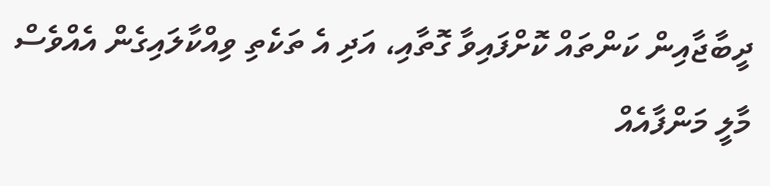ދީބާޖާއިން ކަންތައް ކޮށްފައިވާ ގޮތާއި، އަދި އެ ތަކެތި ވިއްކާލައިގެން އެއްވެސް މާލީ މަންފާއެއް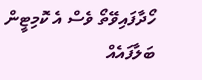ހޯދާފައިވޭތޯ ވެސް އެ ކޮމިޓީން ބަލާފައެއް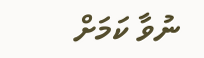ނުވާ ކަމަށް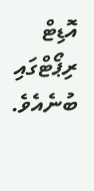އޮޑިޓް ރިޕޯޓްގައި ބުނެއެވެ.